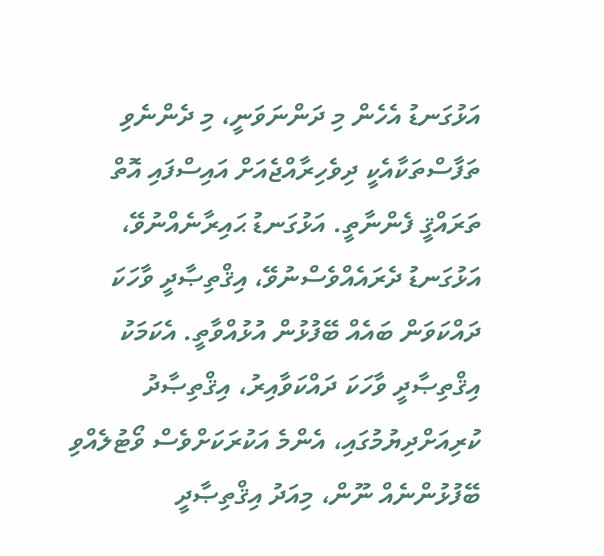އަޅުގަނޑު އެހެން މި ދަންނަވަނީ، މި ދެންނެވި ތަފާސްތަކާއެކީ ދިވެހިރާއްޖެއަށް އައިސްފައި އޮތް ތަރައްޤީ ފެންނާތީ. އަޅުގަނޑު ޙައިރާނެއްނުވޭ، އަޅުގަނޑު ދެރައެއްވެސްނުވޭ، އިޤްތިޞާދީ ވާހަކަ ދައްކަވަން ބައެއް ބޭފުޅުން އުޅުއްވާތީ. އެކަމަކު އިޤްތިޞާދީ ވާހަކަ ދައްކަވާއިރު، އިޤްތިޞާދު ކުރިއަށްދިޔުމުގައި، އެންމެ އަކުރަކަށްވެސް ވޯޓުލެއްވި ބޭފުޅުންނެއް ނޫން، މިއަދު އިޤްތިޞާދީ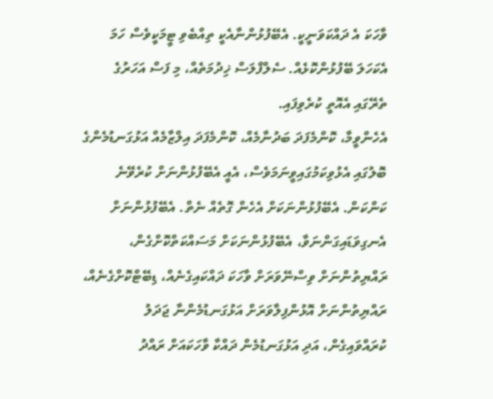ވާހަކަ އެ ދައްކަވަނީކީ. އެބޭފުޅުންނާއެކީ ތިއްބެވި ޓީމަކީވެސް ހަމަ އެކަހަލަ ބޭފުޅުންކޮޅެއް. ސެލްފްލަސް ޚިދުމަތެއް، މި ފަސް އަހަރުގެ ތެރޭގައި އެއޮތީ ކުރެވިފައި.
އެހެންވީމާ، ކޮންމެފަދަ ބަދުނާމެއް، ކޮންމެފަދަ އިލްޒާމެއް އަޅުގަނޑުމެންގެ ބޮލުގައި އެޅުވިކަމުގައިވީނަމަވެސް، އެއީ އެބޭފުޅުންނަށް ކުރެވޭނެ ކަންކަން. އެބޭފުޅުންނަކަށް އެހެން ގޮތެއް ނެތް. އެބޭފުޅުންނަށް އެނގިވަޑައިގަންނަވާ، އެބޭފުޅުންނަކަށް މަސައްކަތްކޮށްގެން، ރައްޔިތުންނަށް ވިސްނޭވަރަށް ވާހަކަ ދައްކައިގެނެއް، ޑިބޭޓްކޮށްގެނެއް، ރައްޔިތުންނަށް އޮޅުންފިލާވަރަށް އަޅުގަނޑުމެންނާ ޖަދަލު ކުރައްވައިގެން، އަދި އަޅުގަނޑުމެން ދައްކާ ވާހަކައަށް ރައްދު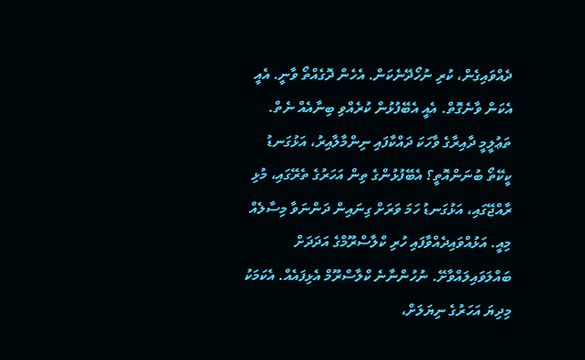ދެއްވައިގެން، ކުރި ނުހޯދޭނެކަން. އެހެން ދޮގެއްތޯ ވާނީ. އެއީ އެކަން ވާނެގޮތް. އެއީ އެބޭފުޅުން ކުރެއްވި ބިނާއެއް ނެތް. ތަޢުލީމީ ދާއިރާގެ ވާހަކަ ދައްކާފައި ނިންމާލާއިރު، އަޅުގަނޑު ކީކޭތޯ ބުނަންއޮތީ؟ އެބޭފުޅުންގެ ތިން އަހަރުގެ ތެރޭގައި، މުޅި ރާއްޖޭގައި، އަޅުގަނޑު ހަމަ ވަރަށް ގިނައިން ދަންނަވާ މިސާލެއް މިއީ. އަޅުއްވައިދެއްވާފައި ހުރި ކްލާސްރޫމްގެ އަދަދަށް ބައްލަވައިލައްވާށޭ. ނުހުންނާނެ ކްލާސްރޫމް އެޅިފައެއް. އެކަމަކު މިދިޔަ އަހަރުގެ ނިޔަލަށް،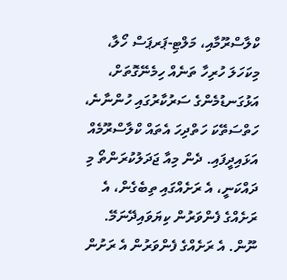ކްލާސްރޫމާއި، މަލްޓި-ޕަރޕަސް ހޯލާ، މިކަހަލަ ހުރިހާ ތަނެއް ހިމެނޭގޮތަށް، އަޅުގަނޑުމެންގެ ސަރުކާރުގައި ހުންނާނެ، ހަތްސަތޭކަ ހަތްދިހަ އެތައް ކްލާސްރޫމެއް އަޅައިދީފައި. ދެން މިއާ ޖަދަލުކުރަންތޯ މި ދައްކަނީ، އެ ރަށެއްގައި ތިބެގެން، އެ ރަށެއްގެ ފެންވަރުން ކިޔަވައިދޭނަމޭ. ނޫން. އެ ރަށެއްގެ ފެންވަރުން އެ ރަށުން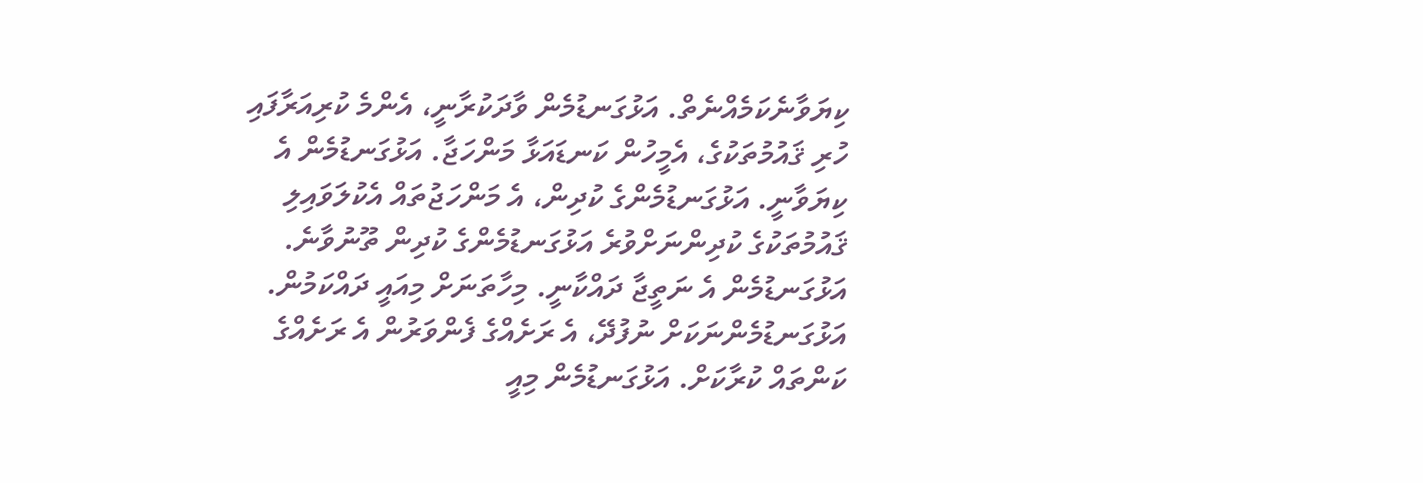ކިޔަވާނެކަމެއްނެތް. އަޅުގަނޑުމެން ވާދަކުރާނީ، އެންމެ ކުރިއަރާފައި ހުރި ޤައުމުތަކުގެ، އެމީހުން ކަނޑައަޅާ މަންހަޖާ. އަޅުގަނޑުމެން އެ ކިޔަވާނީ. އަޅުގަނޑުމެންގެ ކުދިން، އެ މަންހަޖުތައް އެކުލަވައިލި ޤައުމުތަކުގެ ކުދިންނަށްވުރެ އަޅުގަނޑުމެންގެ ކުދިން ތޫނުވާނެ. އަޅުގަނޑުމެން އެ ނަތީޖާ ދައްކާނީ. މިހާތަނަށް މިއައީ ދައްކަމުން. އަޅުގަނޑުމެންނަކަށް ނުފުދޭ، އެ ރަށެއްގެ ފެންވަރުން އެ ރަށެއްގެ ކަންތައް ކުރާކަށް. އަޅުގަނޑުމެން މިއީ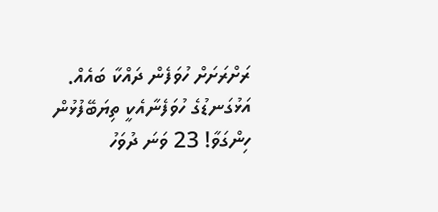ރަށްރަށަށް ހުވަފެން ދައްކާ ބައެއް.
އަޅުގަނޑުގެ ހުވަފެނާއެކީ ތިޔަބޭފުޅުން ހިންގަވާ! 23 ވަނަ ދުވަހު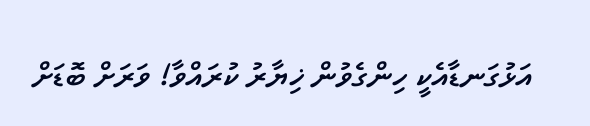އަޅުގަނޑާއެކީ ހިންގެވުން ޚިޔާރު ކުރައްވާ! ވަރަށް ބޮޑަށް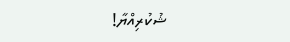ޝުކުރިއްޔާ!